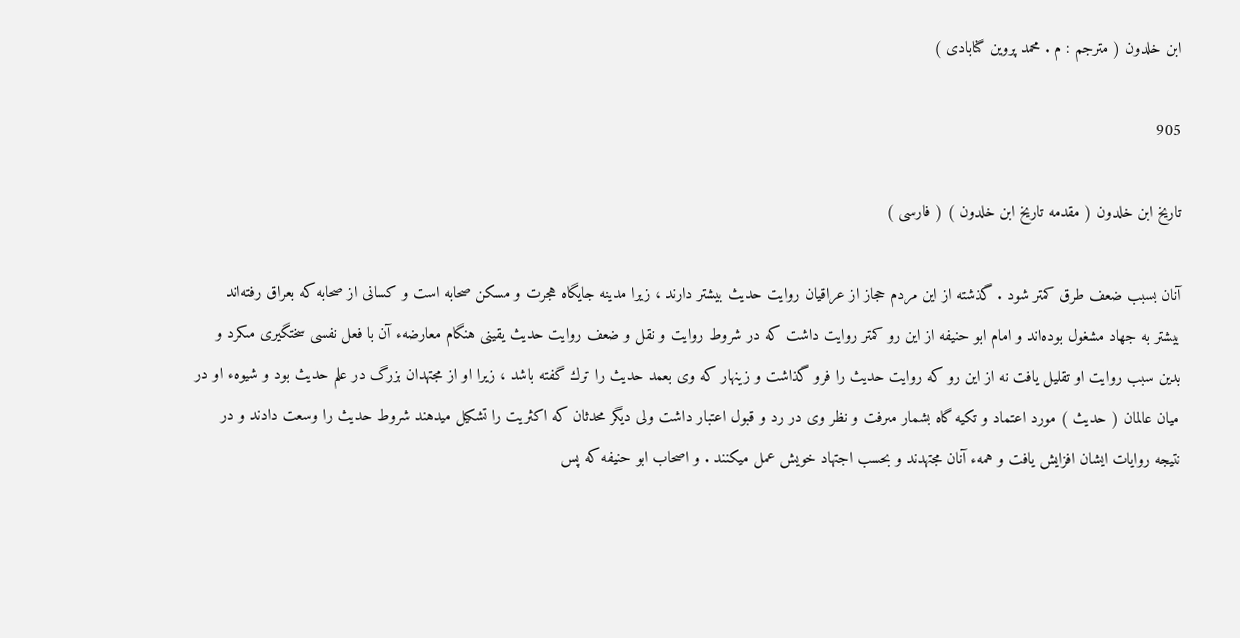ابن خلدون ( مترجم : م . محمد پروين گنابادى )

905

تاريخ ابن خلدون ( مقدمه تاريخ ابن خلدون ) ( فارسى )

آنان بسبب ضعف طرق كمتر شود . گذشته از اين مردم حجاز از عراقيان روايت حديث بيشتر دارند ، زيرا مدينه جايگاه هجرت و مسكن صحابه است و كسانى از صحابه كه بعراق رفته‌اند بيشتر به جهاد مشغول بوده‌اند و امام ابو حنيفه از اين رو كمتر روايت داشت كه در شروط روايت و نقل و ضعف روايت حديث يقينى هنگام معارضهء آن با فعل نفسى سختگيرى مىكرد و بدين سبب روايت او تقليل يافت نه از اين رو كه روايت حديث را فرو گذاشت و زينهار كه وى بعمد حديث را ترك گفته باشد ، زيرا او از مجتهدان بزرگ در علم حديث بود و شيوهء او در ميان عالمان ( حديث ) مورد اعتماد و تكيه گاه بشمار مىرفت و نظر وى در رد و قبول اعتبار داشت ولى ديگر محدثان كه اكثريت را تشكيل ميدهند شروط حديث را وسعت دادند و در نتيجه روايات ايشان افزايش يافت و همهء آنان مجتهدند و بحسب اجتهاد خويش عمل ميكنند . و اصحاب ابو حنيفه كه پس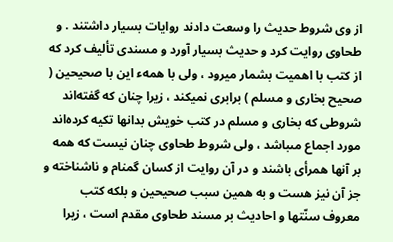از وى شروط حديث را وسعت دادند روايات بسيار داشتند . و طحاوى روايت كرد و حديث بسيار آورد و مسندى تأليف كرد كه از كتب با اهميت بشمار ميرود ، ولى با همهء اين با صحيحين ( صحيح بخارى و مسلم ) برابرى نميكند ، زيرا چنان كه گفته‌اند شروطى كه بخارى و مسلم در كتب خويش بدانها تكيه كرده‌اند مورد اجماع مىباشد ، ولى شروط طحاوى چنان نيست كه همه بر آنها همرأى باشند و در آن روايت از كسان گمنام و ناشناخته و جز آن نيز هست و به همين سبب صحيحين و بلكه كتب معروف سنّتها و احاديث بر مسند طحاوى مقدم است ، زيرا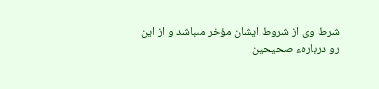شرط وى از شروط ايشان مؤخر مىباشد و از اين رو دربارهء صحيحين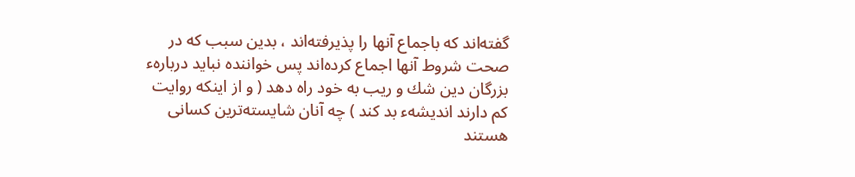گفته‌اند كه باجماع آنها را پذيرفته‌اند ، بدين سبب كه در صحت شروط آنها اجماع كرده‌اند پس خواننده نبايد دربارهء بزرگان دين شك و ريب به خود راه دهد ( و از اينكه روايت كم دارند انديشهء بد كند ) چه آنان شايسته‌ترين كسانى هستند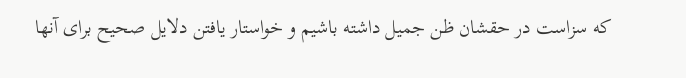كه سزاست در حقشان ظن جميل داشته باشيم و خواستار يافتن دلايل صحيح براى آنها